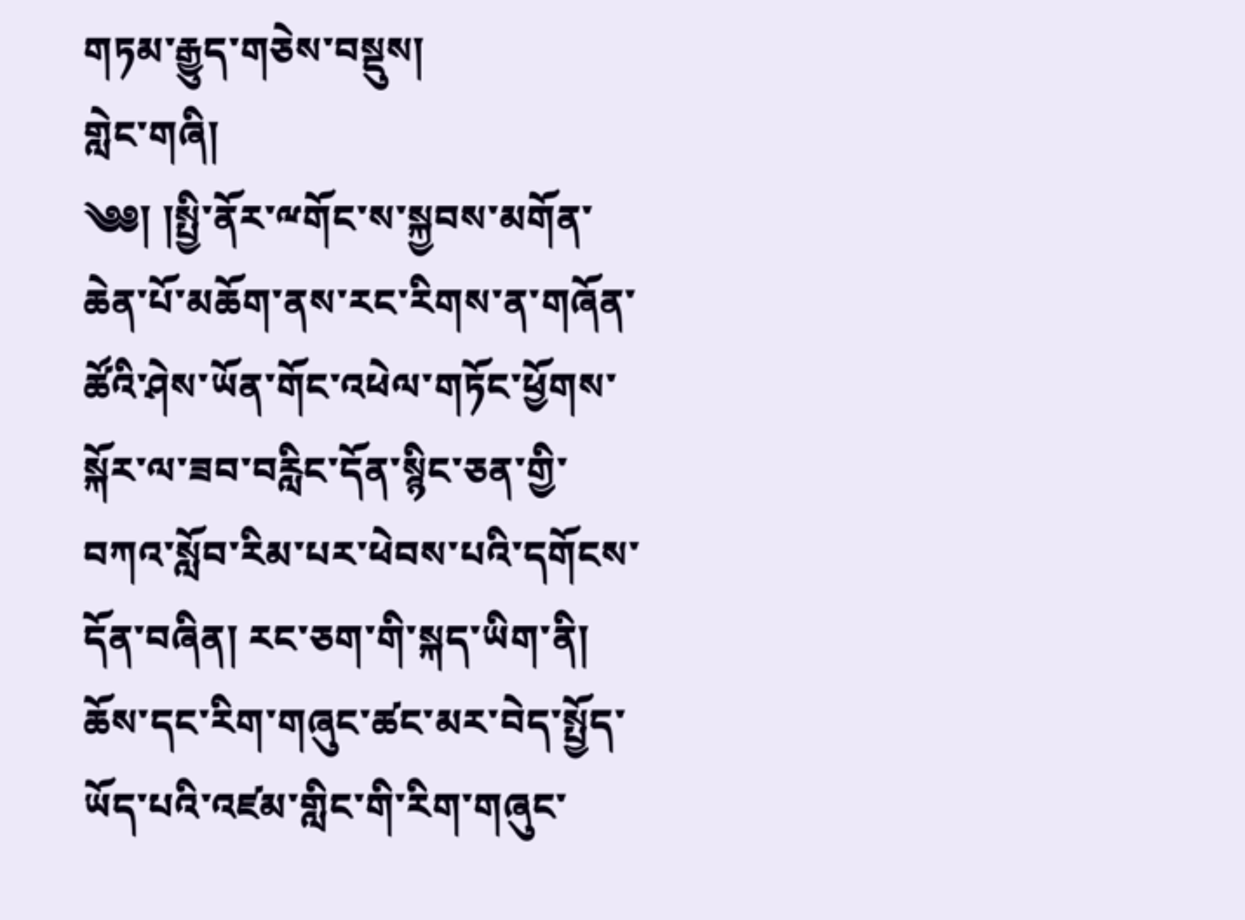གཏམ་རྒྱུད་གཅེས་བསྡུས།
གླེང་གཞི།
༄༅། །སྤྱི་ནོར་ྋགོང་ས་སྐྱབས་མགོན་ཆེན་པོ་མཆོག་ནས་རང་རིགས་ན་གཞོན་ཚོའི་ཤེས་ཡོན་གོང་འཕེལ་གཏོང་ཕྱོགས་སྐོར་ལ་ཟབ་བརླིང་དོན་སྙིང་ཅན་གྱི་བཀའ་སློབ་རིམ་པར་ཕེབས་པའི་དགོངས་དོན་བཞིན། རང་ཅག་གི་སྐད་ཡིག་ནི། ཆོས་དང་རིག་གཞུང་ཚང་མར་བེད་སྤྱོད་ཡོད་པའི་འཛམ་གླིང་གི་རིག་གཞུང་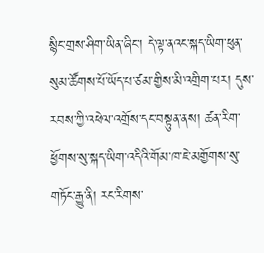སྙིང་གྲས་ཤིག་ཡིན་ཞིང་། དེ་ལྟ་ནའང་སྐད་ཡིག་ཕུན་སུམ་ཚོགས་པོ་ཡོད་པ་ཙམ་གྱིས་མི་འགྲིག་པར། དུས་རབས་ཀྱི་འཕེལ་འགྲོས་དང་བསྟུན་ནས། ཚན་རིག་ཕྱོགས་སུ་སྐད་ཡིག་འདིའི་གོམ་ཁ་ཇེ་མགྱོགས་སུ་གཏོང་རྒྱུ་ནི། རང་རིགས་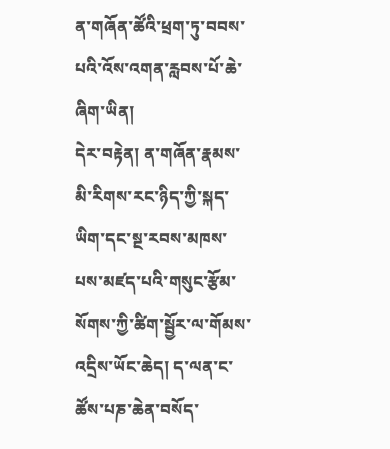ན་གཞོན་ཚོའི་ཕྲག་ཏུ་བབས་པའི་འོས་འགན་རླབས་པོ་ཆེ་ཞིག་ཡིན།
དེར་བརྟེན། ན་གཞོན་རྣམས་མི་རིགས་རང་ཉིད་ཀྱི་སྐད་ཡིག་དང་སྔ་རབས་མཁས་པས་མཛད་པའི་གསུང་རྩོམ་སོགས་ཀྱི་ཚིག་སྦྱོར་ལ་གོམས་འདྲིས་ཡོང་ཆེད། ད་ལན་ང་ཚོས་པཎ་ཆེན་བསོད་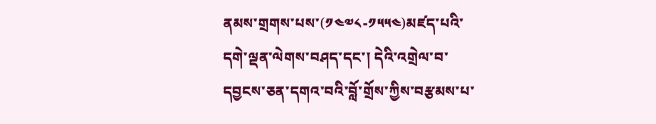ནམས་གྲགས་པས་(༡༤༧༨-༡༥༥༤)མཛད་པའི་དགེ་ལྡན་ལེགས་བཤད་དང་། དེའི་འགྲེལ་བ་དབྱངས་ཅན་དགའ་བའི་བློ་གྲོས་ཀྱིས་བརྩམས་པ་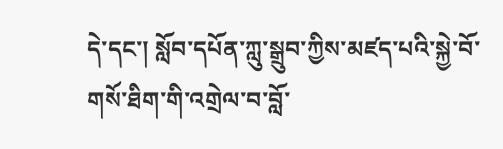དེ་དང་། སློབ་དཔོན་ཀླུ་སྒྲུབ་ཀྱིས་མཛད་པའི་སྐྱེ་བོ་གསོ་ཐིག་གི་འགྲེལ་བ་བློ་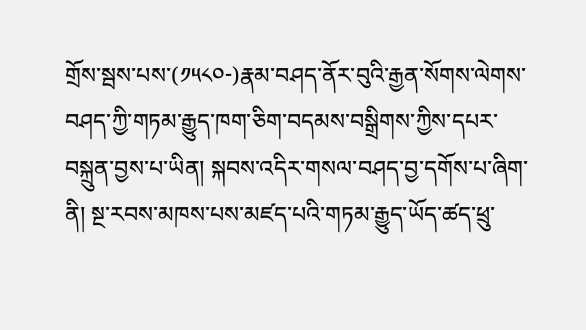གྲོས་སྦས་པས་(༡༥༨༠-)རྣམ་བཤད་ནོར་བུའི་རྒྱན་སོགས་ལེགས་བཤད་ཀྱི་གཏམ་རྒྱུད་ཁག་ཅིག་བདམས་བསྒྲིགས་ཀྱིས་དཔར་བསྐྲུན་བྱས་པ་ཡིན། སྐབས་འདིར་གསལ་བཤད་བྱ་དགོས་པ་ཞིག་ནི། སྔ་རབས་མཁས་པས་མཛད་པའི་གཏམ་རྒྱུད་ཡོད་ཚད་ཕྲུ་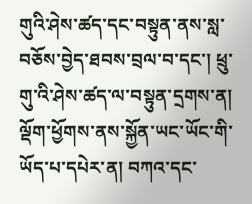གུའི་ཤེས་ཚད་དང་བསྟུན་ནས་སླ་བཅོས་བྱེད་ཐབས་བྲལ་བ་དང་། ཕྲུ་གུ་འི་ཤེས་ཚད་ལ་བསྟུན་དྲགས་ན། ལྡོག་ཕྱོགས་ནས་སྐྱོན་ཡང་ཡོང་གི་ཡོད་པ་དཔེར་ན། བཀའ་དང་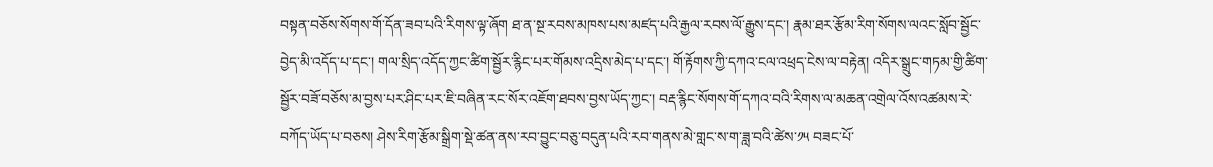བསྟན་བཅོས་སོགས་གོ་དོན་ཟབ་པའི་རིགས་ལྟ་ཞོག ཐ་ན་སྔ་རབས་མཁས་པས་མཛད་པའི་རྒྱལ་རབས་ལོ་རྒྱུས་དང་། རྣམ་ཐར་རྩོམ་རིག་སོགས་ལའང་སློབ་སྦྱོང་བྱེད་མི་འདོད་པ་དང་། གལ་སྲིད་འདོད་ཀྱང་ཚིག་སྦྱོར་རྙིང་པར་གོམས་འདྲིས་མེད་པ་དང་། གོ་རྟོགས་ཀྱི་དཀའ་ངལ་འཕྲད་ངེས་ལ་བརྟེན། འདིར་སྒྲུང་གཏམ་གྱི་ཚིག་སྦྱོར་བཟོ་བཅོས་མ་བྱས་པར་ཤིང་པར་ཇི་བཞིན་རང་སོར་འཇོག་ཐབས་བྱས་ཡོད་ཀྱང་། བརྡ་རྙིང་སོགས་གོ་དཀའ་བའི་རིགས་ལ་མཆན་འགྲེལ་འོས་འཚམས་རེ་བཀོད་ཡོད་པ་བཅས། ཤེས་རིག་རྩོམ་སྒྲིག་སྡེ་ཚན་ནས་རབ་བྱུང་བཅུ་བདུན་པའི་རབ་གནས་མེ་གླང་ས་ག་ཟླ་བའི་ཚེས་༡༥ བཟང་པོ་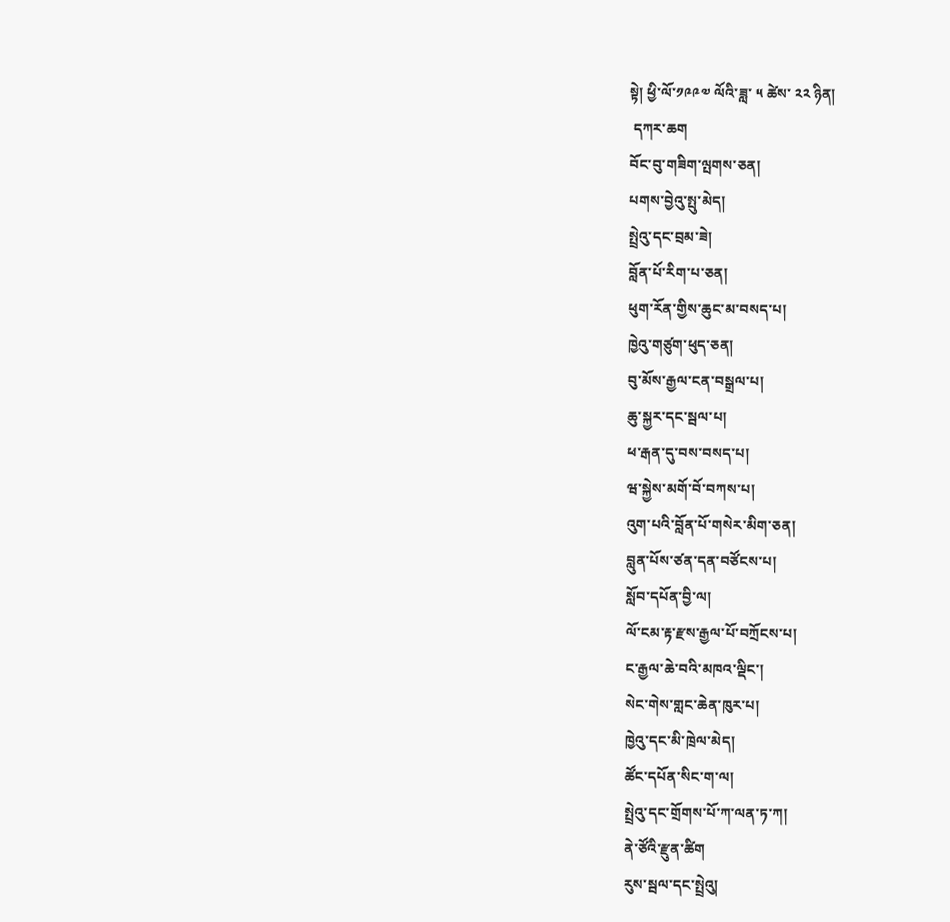སྟེ། ཕྱི་ལོ་༡༩༩༧ ལོའི་ཟླ་ ༥ ཚེས་ ༢༢ ཉིན།
 དཀར་ཆག
བོང་བུ་གཟིག་ལྤགས་ཅན།
པགས་བྱེའུ་སྤུ་མེད།
སྤྲེའུ་དང་བྲམ་ཟེ།
བློན་པོ་རིག་པ་ཅན།
ཕུག་རོན་གྱིས་ཆུང་མ་བསད་པ།
ཁྱེའུ་གཙུག་ཕུད་ཅན།
བུ་མོས་རྒྱལ་ངན་བསྒྲལ་པ།
ཆུ་སྐྱར་དང་སྦལ་པ།
ཕ་རྒན་དུ་བས་བསད་པ།
ཝ་སྐྱེས་མགོ་བོ་བཀས་པ།
འུག་པའི་བློན་པོ་གསེར་མིག་ཅན།
བླུན་པོས་ཙན་དན་བཙོངས་པ།
སློབ་དཔོན་བྱི་ལ།
ལོ་ངམ་རྟ་རྫས་རྒྱལ་པོ་བཀྲོངས་པ།
ང་རྒྱལ་ཆེ་བའི་མཁའ་ལྡིང་།
སེང་གེས་གླང་ཆེན་ཁུར་པ།
ཁྱེའུ་དང་མི་ཁྲེལ་མེད།
ཚོང་དཔོན་སིང་ག་ལ།
སྤྲེའུ་དང་གྲོགས་པོ་ཀ་ལན་ཏ་ཀ།
ནེ་ཙོའི་རྫུན་ཚིག
རུས་སྦལ་དང་སྤྲེའུ།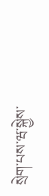སྲེག་པས་ཝ་སྐྱེས་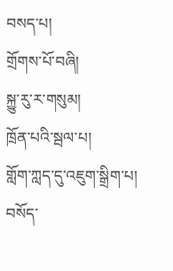བསད་པ།
གྲོགས་པོ་བཞི།
སྐྱུ་རུ་ར་གསུམ།
ཁྲོན་པའི་སྦལ་པ།
གློག་ཀླད་དུ་འཇུག་སྒྲིག་པ། བསོད་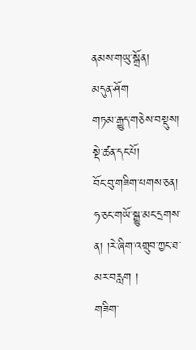ནམས་གཡུ་སྒྲོན།
མདུན་ཤོག
གཏམ་རྒྱུད་གཅེས་བསྡུས། སྡེ་ཚན་དང་པོ།
བོང་བུ་གཟིག་པགས་ཅན།
ཧ་ཅང་གཡོ་སྒྱུ་མང་དྲགས་ན། །རེ་ཞིག་འགྲུབ་ཀྱང་ཐ་མར་བརླག །
གཟིག་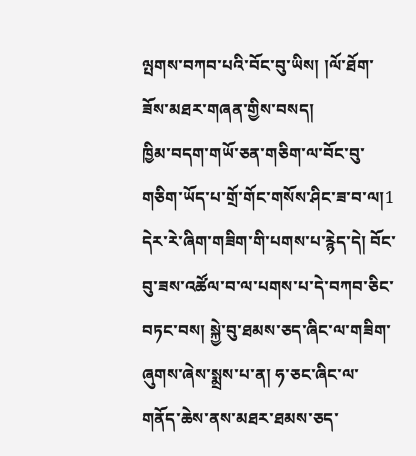ལྤགས་བཀབ་པའི་བོང་བུ་ཡིས། །ལོ་ཐོག་ཟོས་མཐར་གཞན་གྱིས་བསད།
ཁྱིམ་བདག་གཡོ་ཅན་གཅིག་ལ་བོང་བུ་གཅིག་ཡོད་པ་གྲོ་གོང་གསོས་ཤིང་ཟ་བ་ལ།1 དེར་རེ་ཞིག་གཟིག་གི་པགས་པ་རྙེད་དེ། བོང་བུ་ཟས་འཚོལ་བ་ལ་པགས་པ་དེ་བཀབ་ཅིང་བཏང་བས། སྐྱེ་བུ་ཐམས་ཅད་ཞིང་ལ་གཟིག་ཞུགས་ཞེས་སྨྲས་པ་ན། ཧ་ཅང་ཞིང་ལ་གནོད་ཆེས་ནས་མཐར་ཐམས་ཅད་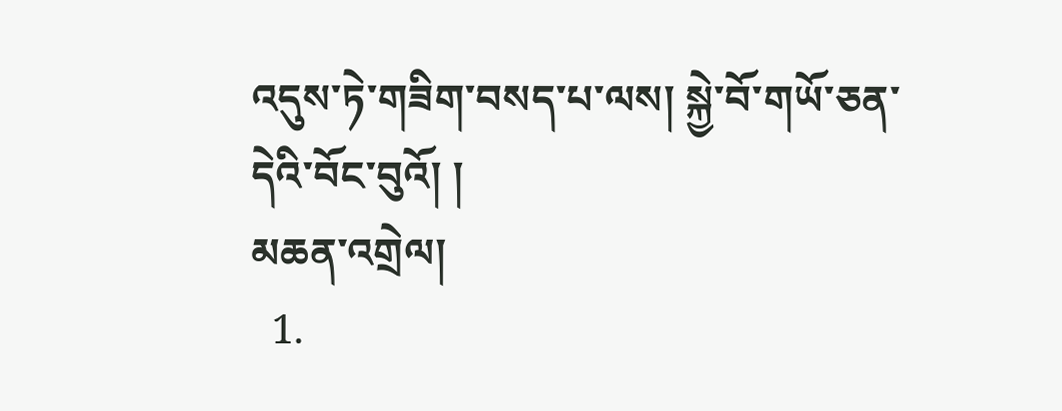འདུས་ཏེ་གཟིག་བསད་པ་ལས། སྐྱེ་བོ་གཡོ་ཅན་དེའི་བོང་བུའོ། །
མཆན་འགྲེལ།
  1.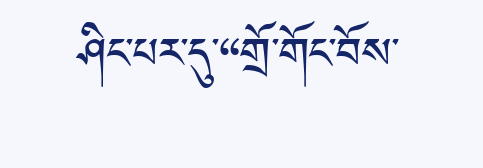ཤིང་པར་དུ་“གྲོ་གོང་བོས་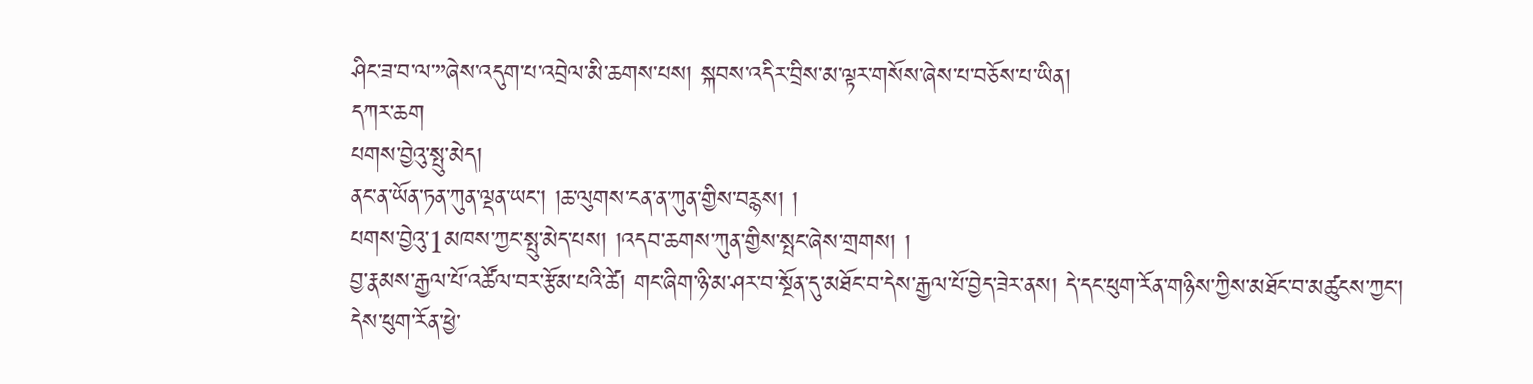ཤིང་ཟ་བ་ལ་”ཞེས་འདུག་པ་འབྲེལ་མི་ཆགས་པས། སྐབས་འདིར་བྲིས་མ་ལྟར་གསོས་ཞེས་པ་བཅོས་པ་ཡིན།
དཀར་ཆག
པགས་བྱེའུ་སྤུ་མེད།
ནང་ན་ཡོན་ཏན་ཀུན་ལྡན་ཡང་། །ཆ་ལུགས་ངན་ན་ཀུན་གྱིས་བརྙས། །
པགས་བྱེའུ་1མཁས་ཀྱང་སྤུ་མེད་པས། །འདབ་ཆགས་ཀུན་གྱིས་སྤང་ཞེས་གྲགས། །
བྱ་རྣམས་རྒྱལ་པོ་འཚོལ་བར་རྩོམ་པའི་ཚེ། གང་ཞིག་ཉི་མ་ཤར་བ་སྔོན་དུ་མཐོང་བ་དེས་རྒྱལ་པོ་བྱེད་ཟེར་ནས། དེ་དང་ཕུག་རོན་གཉིས་ཀྱིས་མཐོང་བ་མཚུངས་ཀྱང་། དེས་ཕུག་རོན་ཕྱེ་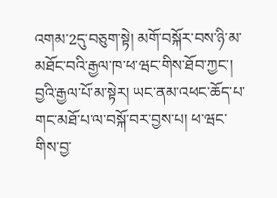འགམ་2དུ་བཅུག་སྟེ། མགོ་བསྐོར་བས་ཉི་མ་མཐོང་བའི་རྒྱལ་ཁ་ཕ་ཝང་གིས་ཐོབ་ཀྱང་། བྱའི་རྒྱལ་པོ་མ་སྟེར། ཡང་ནམ་འཕང་ཆོད་པ་གང་མཐོ་པ་ལ་བསྐོ་བར་བྱས་པ། ཕ་ཝང་གིས་བྱ་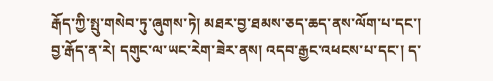རྒོད་ཀྱི་སྤུ་གསེབ་ཏུ་ཞུགས་ཏེ། མཐར་བྱ་ཐམས་ཅད་ཆད་ནས་ལོག་པ་དང་། བྱ་རྒོད་ན་རེ། དགུང་ལ་ཡང་རེག་ཟེར་ནས། འདབ་རྒྱང་འཕངས་པ་དང་། ད་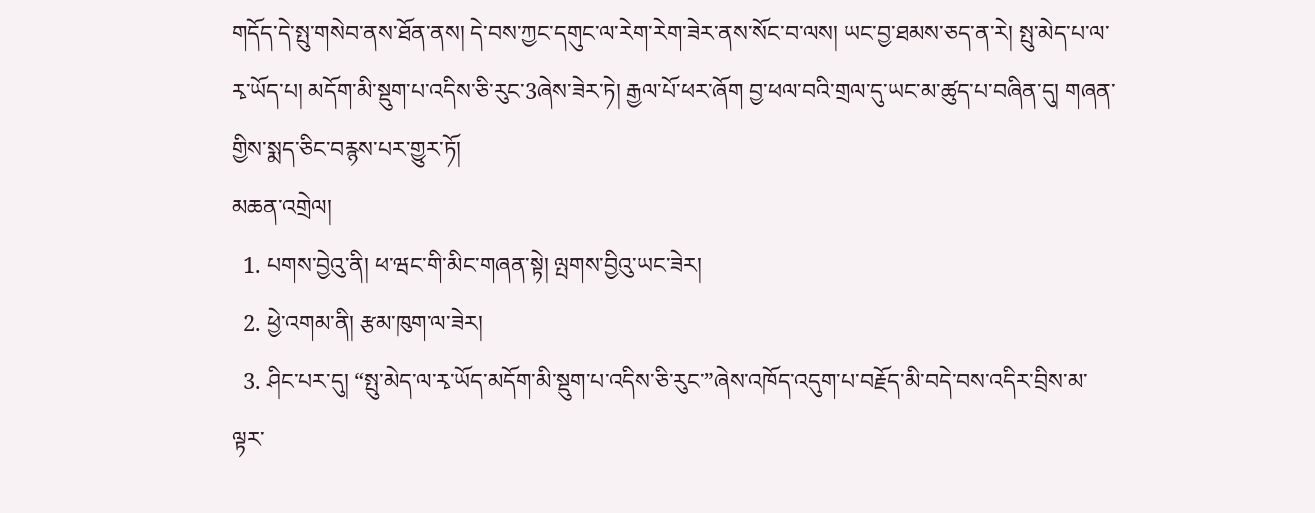གདོད་དེ་སྤུ་གསེབ་ནས་ཐོན་ནས། དེ་བས་ཀྱང་དགུང་ལ་རེག་རེག་ཟེར་ནས་སོང་བ་ལས། ཡང་བྱ་ཐམས་ཅད་ན་རེ། སྤུ་མེད་པ་ལ་རྭ་ཡོད་པ། མདོག་མི་སྡུག་པ་འདིས་ཅི་རུང་3ཞེས་ཟེར་ཏེ། རྒྱལ་པོ་ཕར་ཞོག བྱ་ཕལ་བའི་གྲལ་དུ་ཡང་མ་ཚུད་པ་བཞིན་དུ། གཞན་གྱིས་སྨད་ཅིང་བརྙས་པར་གྱུར་ཏོ།
མཆན་འགྲེལ།
  1. པགས་བྱེའུ་ནི། ཕ་ཝང་གི་མིང་གཞན་སྟེ། ལྤགས་བྱིའུ་ཡང་ཟེར།
  2. ཕྱེ་འགམ་ནི། རྩམ་ཁུག་ལ་ཟེར།
  3. ཤིང་པར་དུ། “སྤུ་མེད་ལ་རྭ་ཡོད་མདོག་མི་སྡུག་པ་འདིས་ཅི་རུང་”ཞེས་འཁོད་འདུག་པ་བརྗོད་མི་བདེ་བས་འདིར་བྲིས་མ་ལྟར་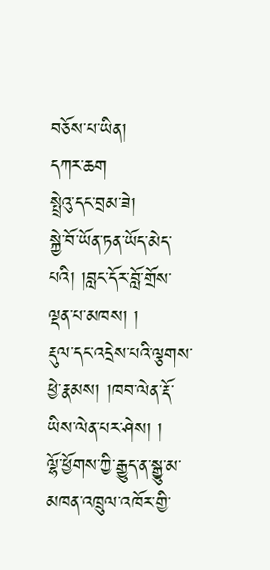བཅོས་པ་ཡིན།
དཀར་ཆག
སྤྲེའུ་དང་བྲམ་ཟེ།
སྐྱེ་བོ་ཡོན་ཏན་ཡོད་མེད་པའི། །བླང་དོར་བློ་གྲོས་ལྡན་པ་མཁས། །
རྡུལ་དང་འདྲེས་པའི་ལྕགས་ཕྱེ་རྣམས། །ཁབ་ལེན་རྡོ་ཡིས་ལེན་པར་ཤེས། །
ལྷོ་ཕྱོགས་ཀྱི་རྒྱུད་ན་སྒྱུ་མ་མཁན་འཁྲུལ་འཁོར་གྱི་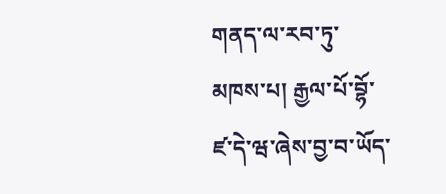གནད་ལ་རབ་ཏུ་མཁས་པ། རྒྱལ་པོ་བྷོ་ཛ་དེ་ཝ་ཞེས་བྱ་བ་ཡོད་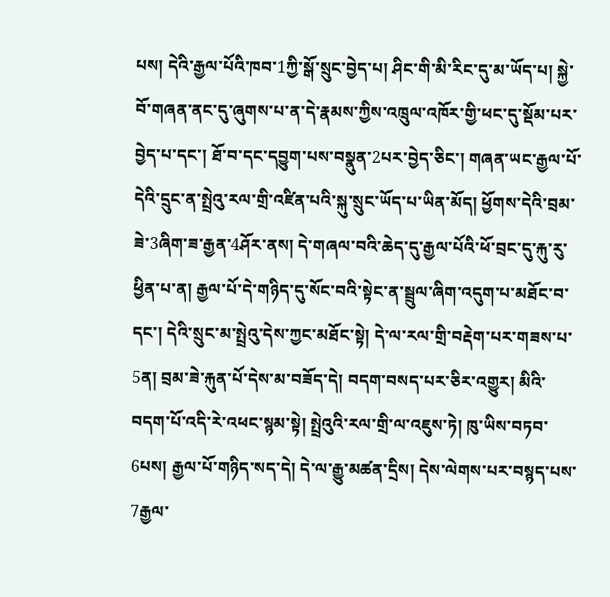པས། དེའི་རྒྱལ་པོའི་ཁབ་1ཀྱི་སྒོ་སྲུང་བྱེད་པ། ཤིང་གི་མི་རིང་དུ་མ་ཡོད་པ། སྐྱེ་བོ་གཞན་ནང་དུ་ཞུགས་པ་ན་དེ་རྣམས་ཀྱིས་འཁྲུལ་འཁོར་གྱི་ཕང་དུ་སྡོམ་པར་བྱེད་པ་དང་། ཐོ་བ་དང་དབྱུག་པས་བསྣུན་2པར་བྱེད་ཅིང་། གཞན་ཡང་རྒྱལ་པོ་དེའི་དྲུང་ན་སྤྲེའུ་རལ་གྲི་འཛིན་པའི་སྐུ་སྲུང་ཡོད་པ་ཡིན་མོད། ཕྱོགས་དེའི་བྲམ་ཟེ་3ཞིག་ཟ་རྒྱན་4ཤོར་ནས། དེ་གཞལ་བའི་ཆེད་དུ་རྒྱལ་པོའི་ཕོ་བྲང་དུ་རྐུ་རུ་ཕྱིན་པ་ན། རྒྱལ་པོ་དེ་གཉིད་དུ་སོང་བའི་སྟེང་ན་སྦྲུལ་ཞིག་འདུག་པ་མཐོང་བ་དང་། དེའི་སྲུང་མ་སྤྲེའུ་དེས་ཀྱང་མཐོང་སྟེ། དེ་ལ་རལ་གྲི་བརྡེག་པར་གཟས་པ་5ན། བྲམ་ཟེ་རྐུན་པོ་དེས་མ་བཟོད་དེ། བདག་བསད་པར་ཅིར་འགྱུར། མིའི་བདག་པོ་འདི་རེ་འཕང་སྙམ་སྟེ། སྤྲེའུའི་རལ་གྲི་ལ་འཇུས་ཏེ། ཁུ་ཡིས་བཏབ་6པས། རྒྱལ་པོ་གཉིད་སད་དེ། དེ་ལ་རྒྱུ་མཚན་དྲིས། དེས་ལེགས་པར་བསྙད་པས་7རྒྱལ་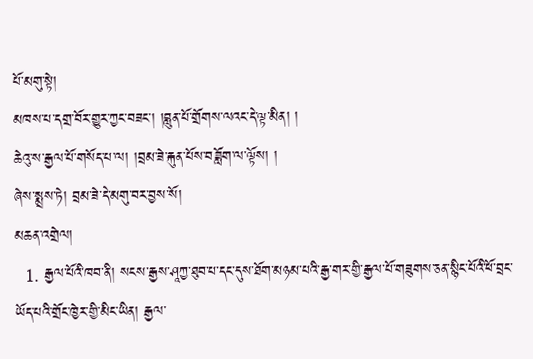པོ་མགུ་སྟེ།
མཁས་པ་དགྲ་བོར་གྱུར་ཀྱང་བཟང་། །བླུན་པོ་གྲོགས་ལའང་དེ་ལྟ་མིན། །
ཆེའུ་ས་རྒྱལ་པོ་གསོད་པ་ལ། །བྲམ་ཟེ་རྐུན་པོས་བཟློག་ལ་ལྟོས། །
ཞེས་སྨྲས་ཏེ། བྲམ་ཟེ་དེ་མགུ་བར་བྱས་སོ།
མཆན་འགྲེལ།
  1. རྒྱལ་པོའི་ཁབ་ནི། སངས་རྒྱས་ཤཱཀྱ་ཐུབ་པ་དང་དུས་ཐོག་མཉམ་པའི་རྒྱ་གར་གྱི་རྒྱལ་པོ་གཟུགས་ཅན་སྙིང་པོའི་ཕོ་བྲང་ཡོད་པའི་གྲོང་ཁྱེར་གྱི་མིང་ཡིན། རྒྱལ་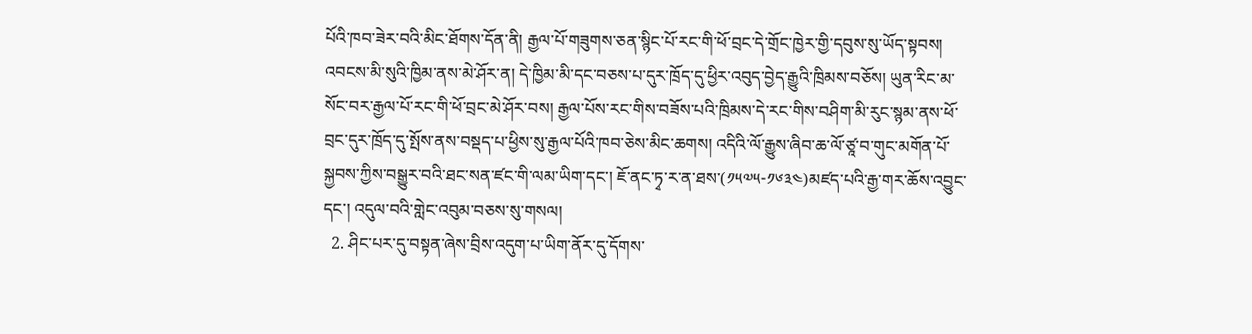པོའི་ཁབ་ཟེར་བའི་མིང་ཐོགས་དོན་ནི། རྒྱལ་པོ་གཟུགས་ཅན་སྙིང་པོ་རང་གི་ཕོ་བྲང་དེ་གྲོང་ཁྱེར་གྱི་དབུས་སུ་ཡོད་སྟབས། འབངས་མི་སུའི་ཁྱིམ་ནས་མེ་ཤོར་ན། དེ་ཁྱིམ་མི་དང་བཅས་པ་དུར་ཁྲོད་དུ་ཕྱིར་འབུད་བྱེད་རྒྱུའི་ཁྲིམས་བཅོས། ཡུན་རིང་མ་སོང་བར་རྒྱལ་པོ་རང་གི་ཕོ་བྲང་མེ་ཤོར་བས། རྒྱལ་པོས་རང་གིས་བཟོས་པའི་ཁྲིམས་དེ་རང་གིས་བཤིག་མི་རུང་སྙམ་ནས་ཕོ་བྲང་དུར་ཁྲོད་དུ་སྤོས་ནས་བསྡད་པ་ཕྱིས་སུ་རྒྱལ་པོའི་ཁབ་ཅེས་མིང་ཆགས། འདིའི་ལོ་རྒྱུས་ཞིབ་ཆ་ལོ་ཙཱ་བ་གུང་མགོན་པོ་སྐྱབས་ཀྱིས་བསྒྱུར་བའི་ཐང་སན་ཛང་གི་ལམ་ཡིག་དང་། ཇོ་ནང་ཏྭ་ར་ན་ཐས་(༡༥༧༥-༡༦༣༤)མཛད་པའི་རྒྱ་གར་ཆོས་འབྱུང་དང་། འདུལ་བའི་གླེང་འབུམ་བཅས་སུ་གསལ།
  2. ཤིང་པར་དུ་བསྟན་ཞེས་བྲིས་འདུག་པ་ཡིག་ནོར་དུ་དོགས་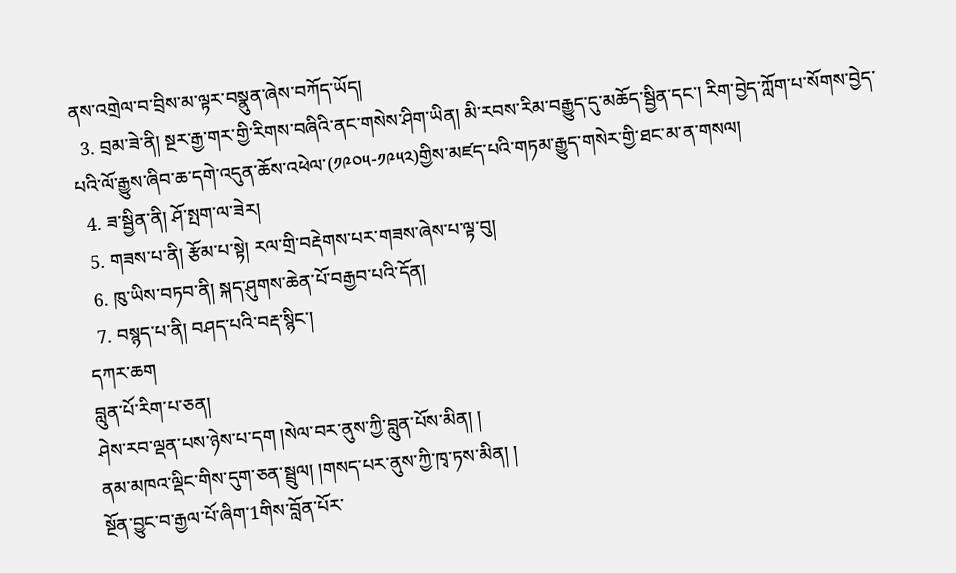ནས་འགྲེལ་བ་བྲིས་མ་ལྟར་བསྣུན་ཞེས་བཀོད་ཡོད།
  3. བྲམ་ཟེ་ནི། སྔར་རྒྱ་གར་གྱི་རིགས་བཞིའི་ནང་གསེས་ཤིག་ཡིན། མི་རབས་རིམ་བརྒྱུད་དུ་མཆོད་སྦྱིན་དང་། རིག་བྱེད་ཀློག་པ་སོགས་བྱེད་པའི་ལོ་རྒྱུས་ཞིབ་ཆ་དགེ་འདུན་ཆོས་འཕེལ་(༡༩༠༥-༡༩༥༢)གྱིས་མཛད་པའི་གཏམ་རྒྱུད་གསེར་གྱི་ཐང་མ་ན་གསལ།
  4. ཟ་སྦྱིན་ནི། ཤོ་སྤག་ལ་ཟེར།
  5. གཟས་པ་ནི། རྩོམ་པ་སྟེ། རལ་གྲི་བརྡེགས་པར་གཟས་ཞེས་པ་ལྟ་བུ།
  6. ཁུ་ཡིས་བཏབ་ནི། སྐད་ཤུགས་ཆེན་པོ་བརྒྱབ་པའི་དོན།
  7. བསྙད་པ་ནི། བཤད་པའི་བརྡ་སྙིང་།
དཀར་ཆག
བླུན་པོ་རིག་པ་ཅན།
ཤེས་རབ་ལྡན་པས་ཉེས་པ་དག །སེལ་བར་ནུས་ཀྱི་བླུན་པོས་མིན། །
ནམ་མཁའ་ལྡིང་གིས་དུག་ཅན་སྦྲུལ། །གསད་པར་ནུས་ཀྱི་ཁྭ་ཏས་མིན། །
སྔོན་བྱུང་བ་རྒྱལ་པོ་ཞིག་1གིས་བློན་པོར་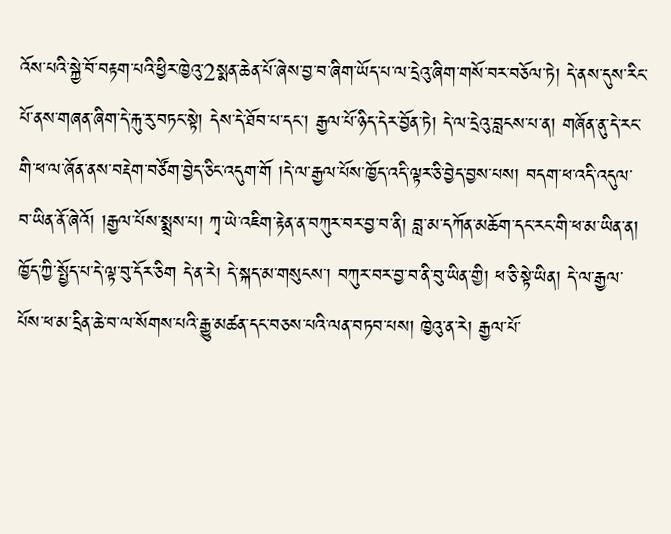འོས་པའི་སྐྱེ་བོ་བརྟག་པའི་ཕྱིར་ཁྱེའུ་2སྨན་ཆེན་པོ་ཞེས་བྱ་བ་ཞིག་ཡོད་པ་ལ་དྲེའུ་ཞིག་གསོ་བར་བཅོལ་ཏེ། དེ་ནས་དུས་རིང་པོ་ནས་གཞན་ཞིག་དེ་རྐུ་རུ་བཏང་སྟེ། དེས་དེ་ཐོབ་པ་དང་། རྒྱལ་པོ་ཉིད་དེར་བྱོན་ཏེ། དེ་ལ་དྲེའུ་བླངས་པ་ན། གཞོན་ནུ་དེ་རང་གི་ཕ་ལ་ཞོན་ནས་བརྡེག་བཙོག་བྱེད་ཅིང་འདུག་གོ །དེ་ལ་རྒྱལ་པོས་ཁྱོད་འདི་ལྟར་ཅི་བྱེད་བྱས་པས། བདག་ཕ་འདི་འདུལ་བ་ཡིན་ནོ་ཞེའོ། །རྒྱལ་པོས་སྨྲས་པ། ཀྭ་ཡེ་འཇིག་རྟེན་ན་བཀུར་བར་བྱ་བ་ནི། བླ་མ་དཀོན་མཆོག་དང་རང་གི་ཕ་མ་ཡིན་ན། ཁྱོད་ཀྱི་སྤྱོད་པ་དེ་ལྟ་བུ་དོར་ཅིག དེ་ན་རེ། དེ་སྐད་མ་གསུངས་། བཀུར་བར་བྱ་བ་ནི་བུ་ཡིན་གྱི། ཕ་ཅི་སྟེ་ཡིན། དེ་ལ་རྒྱལ་པོས་ཕ་མ་དྲིན་ཆེ་བ་ལ་སོགས་པའི་རྒྱུ་མཚན་དང་བཅས་པའི་ལན་བཏབ་པས། ཁྱེའུ་ན་རེ། རྒྱལ་པོ་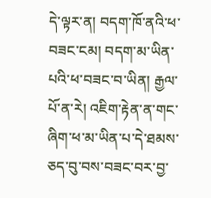དེ་ལྟར་ན། བདག་ཁོ་ནའི་ཕ་བཟང་ངམ། བདག་མ་ཡིན་པའི་ཕ་བཟང་བ་ཡིན། རྒྱལ་པོ་ན་རེ། འཇིག་རྟེན་ན་གང་ཞིག་ཕ་མ་ཡིན་པ་དེ་ཐམས་ཅད་བུ་བས་བཟང་བར་བྱ་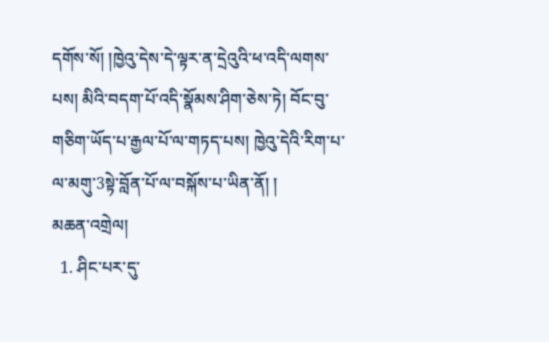དགོས་སོ། །ཁྱེའུ་དེས་དེ་ལྟར་ན་དྲེའུའི་ཕ་འདི་ལགས་པས། མིའི་བདག་པོ་འདི་སྣོམས་ཤིག་ཅེས་ཏེ། བོང་བུ་གཅིག་ཡོད་པ་རྒྱལ་པོ་ལ་གཏད་པས། ཁྱེའུ་དེའི་རིག་པ་ལ་མགུ་3སྟེ་བློན་པོ་ལ་བསྐོས་པ་ཡིན་ནོ། །
མཆན་འགྲེལ།
  1. ཤིང་པར་དུ་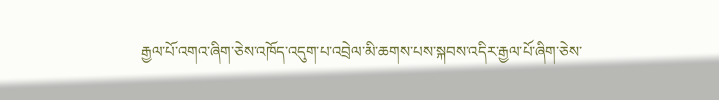རྒྱལ་པོ་འགའ་ཞིག་ཅེས་འཁོད་འདུག་པ་འབྲེལ་མི་ཆགས་པས་སྐབས་འདིར་རྒྱལ་པོ་ཞིག་ཅེས་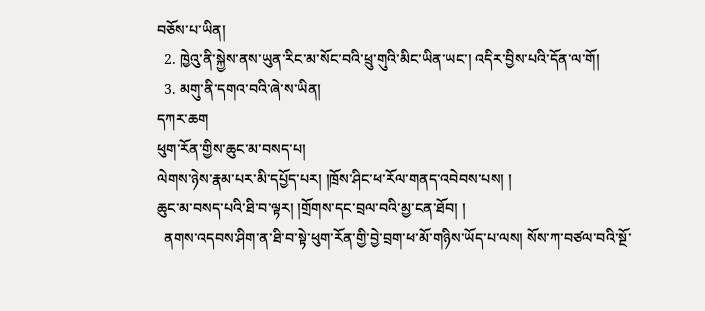བཅོས་པ་ཡིན།
  2. ཁྱེའུ་ནི་སྐྱེས་ནས་ཡུན་རིང་མ་སོང་བའི་ཕྲུ་གུའི་མིང་ཡིན་ཡང་། འདིར་བྱིས་པའི་དོན་ལ་གོ།
  3. མགུ་ནི་དགའ་བའི་ཞེ་ས་ཡིན།
དཀར་ཆག
ཕུག་རོན་གྱིས་ཆུང་མ་བསད་པ།
ལེགས་ཉེས་རྣམ་པར་མི་དཔྱོད་པར། །ཁྲོས་ཤིང་ཕ་རོལ་གནད་འབེབས་པས། །
ཆུང་མ་བསད་པའི་ཐི་བ་ལྟར། །གྲོགས་དང་བྲལ་བའི་མྱ་ངན་ཐོབ། །
  ནགས་འདབས་ཤིག་ན་ཐི་བ་སྟེ་ཕུག་རོན་གྱི་བྱེ་བྲག་ཕ་མོ་གཉིས་ཡོད་པ་ལས། སོས་ཀ་བཙལ་བའི་སྔོ་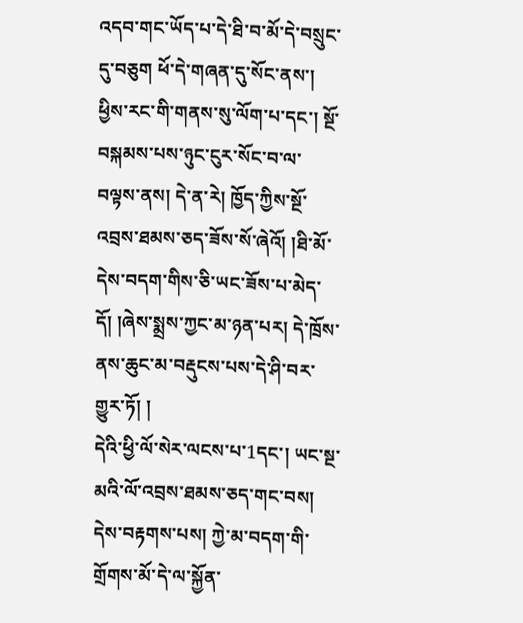འདབ་གང་ཡོད་པ་དེ་ཐི་བ་མོ་དེ་བསྲུང་དུ་བཅུག ཕོ་དེ་གཞན་དུ་སོང་ནས་། ཕྱིས་རང་གི་གནས་སུ་ལོག་པ་དང་། སྔོ་བསྐམས་པས་ཉུང་ངུར་སོང་བ་ལ་བལྟས་ནས། དེ་ན་རེ། ཁྱོད་ཀྱིས་སྔོ་འབྲས་ཐམས་ཅད་ཟོས་སོ་ཞེའོ། །ཐི་མོ་དེས་བདག་གིས་ཅི་ཡང་ཟོས་པ་མེད་དོ། །ཞེས་སྨྲས་ཀྱང་མ་ཉན་པར། དེ་ཁྲོས་ནས་ཆུང་མ་བརྡུངས་པས་དེ་ཤི་བར་གྱུར་ཏོ། །
དེའི་ཕྱི་ལོ་སེར་ལངས་པ་1དང་། ཡང་སྔ་མའི་ལོ་འབྲས་ཐམས་ཅད་གང་བས། དེས་བརྟགས་པས། ཀྱེ་མ་བདག་གི་གྲོགས་མོ་དེ་ལ་སྐྱོན་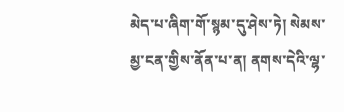མེད་པ་ཞིག་གོ་སྙམ་དུ་ཤེས་ཏེ། སེམས་མྱ་ངན་གྱིས་ནོན་པ་ན། ནགས་དེའི་ལྷ་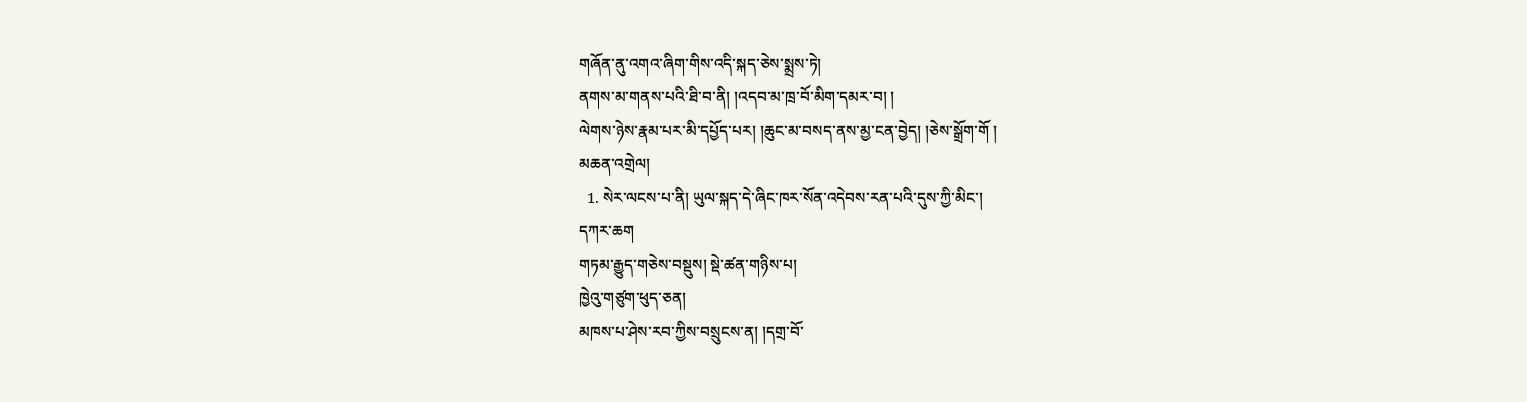གཞོན་ནུ་འགའ་ཞིག་གིས་འདི་སྐད་ཅེས་སྨྲས་ཏེ།
ནགས་མ་གནས་པའི་ཐི་བ་ནི། །འདབ་མ་ཁྲ་བོ་མིག་དམར་བ། །
ལེགས་ཉེས་རྣམ་པར་མི་དཔྱོད་པར། །ཆུང་མ་བསད་ནས་མྱ་ངན་བྱེད། །ཅེས་སྒྲོག་གོ །
མཆན་འགྲེལ།
  1. སེར་ལངས་པ་ནི། ཡུལ་སྐད་དེ་ཞིང་ཁར་སོན་འདེབས་རན་པའི་དུས་ཀྱི་མིང་།
དཀར་ཆག
གཏམ་རྒྱུད་གཅེས་བསྡུས། སྡེ་ཚན་གཉིས་པ།
ཁྱེའུ་གཙུག་ཕུད་ཅན།
མཁས་པ་ཤེས་རབ་ཀྱིས་བསྲུངས་ན། །དགྲ་བོ་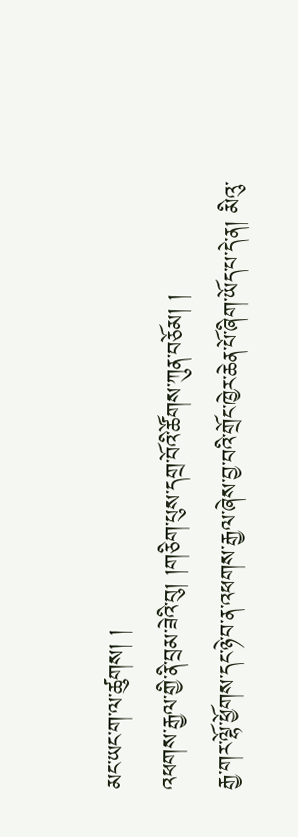མང་ཡང་ག་ལ་ཚུགས། །
འཕགས་རྒྱལ་གྱི་ནི་བྲམ་ཟེའི་བུ། །གཅིག་པུས་དགྲ་བོའི་ཚོགས་ཀུན་བཅོམ། །
རྒྱ་གར་ལྷོ་ཕྱོགས་དང་ཉེ་བ་ན་འཕགས་རྒྱལ་ཞེས་བྱ་བའི་གྲོང་ཁྱེར་ཆེན་པོ་ཞིག་ཡོད་པ་དེ་ན། མིའུ་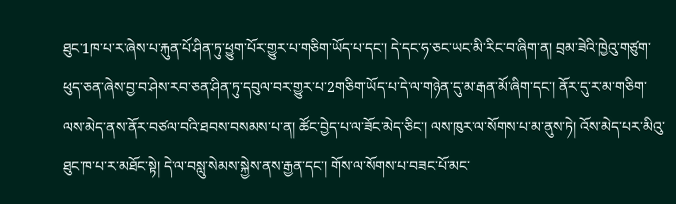ཐུང་1ཁ་པ་ར་ཞེས་པ་རྐུན་པོ་ཤིན་ཏུ་ཕྱུག་པོར་གྱུར་པ་གཅིག་ཡོད་པ་དང་། དེ་དང་ཧ་ཅང་ཡང་མི་རིང་བ་ཞིག་ན། བྲམ་ཟེའི་ཁྱེའུ་གཙུག་ཕུད་ཅན་ཞེས་བྱ་བ་ཤེས་རབ་ཅན་ཤིན་ཏུ་དབུལ་བར་གྱུར་པ་2གཅིག་ཡོད་པ་དེ་ལ་གཉེན་དུ་མ་རྒན་མོ་ཞིག་དང་། ནོར་དུ་ར་མ་གཅིག་ལས་མེད་ནས་ནོར་བཙལ་བའི་ཐབས་བསམས་པ་ན། ཚོང་བྱེད་པ་ལ་ཟོང་མེད་ཅིང་། ལས་ཁུར་ལ་སོགས་པ་མ་ནུས་ཏེ། འོས་མེད་པར་མིའུ་ཐུང་ཁ་པ་ར་མཐོང་སྟེ། དེ་ལ་བསླུ་སེམས་སྐྱེས་ནས་རྒྱན་དང་། གོས་ལ་སོགས་པ་བཟང་པོ་མང་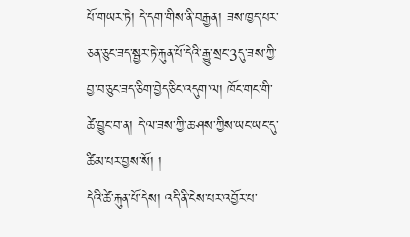པོ་གཡར་ཏེ། དེ་དག་གིས་ནི་བརྒྱན། ཟས་ཁྱད་པར་ཅན་ཅུང་ཟད་སྦྱར་ཏེ་རྐུན་པོ་དེའི་རྒྱུ་སྲང་3དུ་ཟས་ཀྱི་བྱ་བ་ཅུང་ཟད་ཅིག་བྱེད་ཅིང་འདུག་ལ། ཁོང་གང་གི་ཚེ་བྱུང་བ་ན། དེ་ལ་ཟས་ཀྱི་ཆ་ཤས་ཀྱིས་ཡང་ཡང་དུ་ཚིམ་པར་བྱས་སོ། །
དེའི་ཚེ་རྐུན་པོ་དེས། འདི་ནི་ངེས་པར་འབྱོར་པ་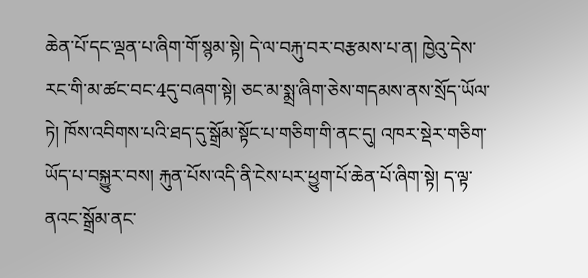ཆེན་པོ་དང་ལྡན་པ་ཞིག་གོ་སྙམ་སྟེ། དེ་ལ་བརྐུ་བར་བརྩམས་པ་ན། ཁྱེའུ་དེས་རང་གི་མ་ཚང་བང་4དུ་བཞག་སྟེ། ཅང་མ་སྨྲ་ཞིག་ཅེས་གདམས་ནས་སྲོད་ཡོལ་ཏེ། ཁོས་འབིགས་པའི་ཐད་དུ་སྒྲོམ་སྟོང་པ་གཅིག་གི་ནང་དུ། འཁར་སྡེར་གཅིག་ཡོད་པ་བསྐྱུར་བས། རྐུན་པོས་འདི་ནི་ངེས་པར་ཕྱུག་པོ་ཆེན་པོ་ཞིག་སྟེ། ད་ལྟ་ནའང་སྒྲོམ་ནང་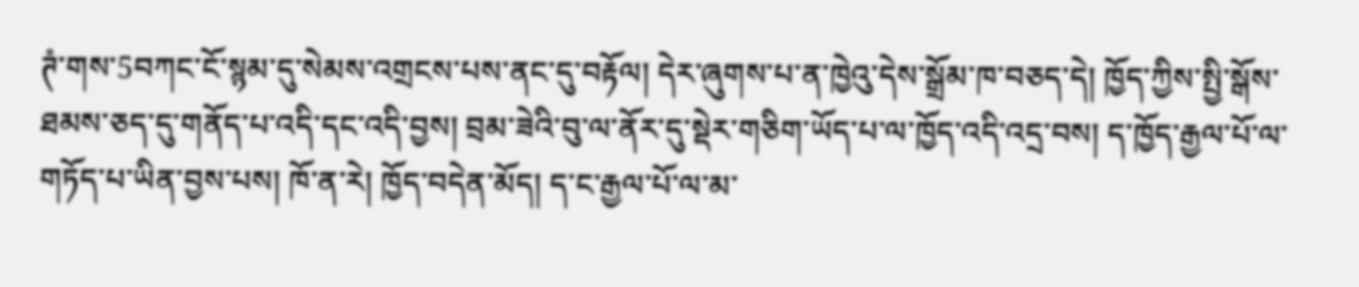ཊཾ་གས་5བཀང་ངོ་སྙམ་དུ་སེམས་འགྲངས་པས་ནང་དུ་བརྟོལ། དེར་ཞུགས་པ་ན་ཁྱེའུ་དེས་སྒྲོམ་ཁ་བཅད་དེ། ཁྱོད་ཀྱིས་སྤྱི་སྒོས་ཐམས་ཅད་དུ་གནོད་པ་འདི་དང་འདི་བྱས། བྲམ་ཟེའི་བུ་ལ་ནོར་དུ་སྡེར་གཅིག་ཡོད་པ་ལ་ཁྱོད་འདི་འདྲ་བས། ད་ཁྱོད་རྒྱལ་པོ་ལ་གཏོད་པ་ཡིན་བྱས་པས། ཁོ་ན་རེ། ཁྱོད་བདེན་མོད། ད་ང་རྒྱལ་པོ་ལ་མ་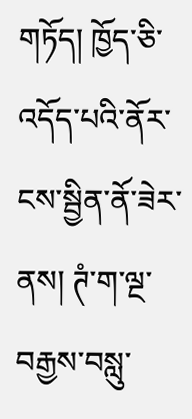གཏོད། ཁྱོད་ཅི་འདོད་པའི་ནོར་ངས་སྦྱིན་ནོ་ཟེར་ནས། ཊཾ་ག་ལྔ་བརྒྱས་བསླུ་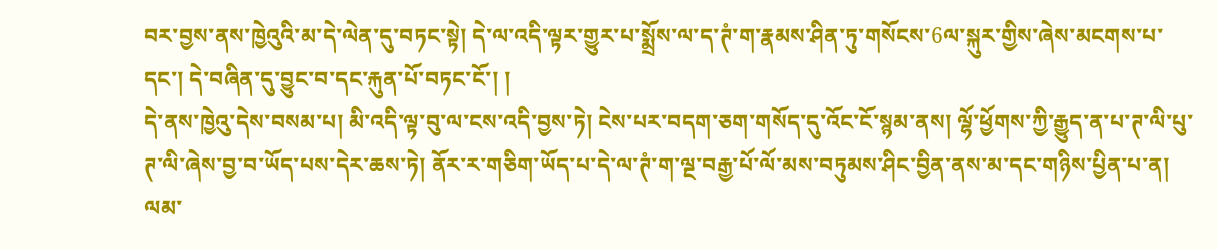བར་བྱས་ནས་ཁྱེའུའི་མ་དེ་ལེན་དུ་བཏང་སྟེ། དེ་ལ་འདི་ལྟར་གྱུར་པ་སྨྲོས་ལ་ད་ཊཾ་ག་རྣམས་ཤིན་ཏུ་གསོངས་6ལ་སྐུར་གྱིས་ཞེས་མངགས་པ་དང་། དེ་བཞིན་དུ་བྱུང་བ་དང་རྐུན་པོ་བཏང་ངོ་། །
དེ་ནས་ཁྱེའུ་དེས་བསམ་པ། མི་འདི་ལྟ་བུ་ལ་ངས་འདི་བྱས་ཏེ། ངེས་པར་བདག་ཅག་གསོད་དུ་འོང་ངོ་སྙམ་ནས། ལྷོ་ཕྱོགས་ཀྱི་རྒྱུད་ན་པ་ཊ་ལི་པུ་ཊ་ལི་ཞེས་བྱ་བ་ཡོད་པས་དེར་ཆས་ཏེ། ནོར་ར་གཅིག་ཡོད་པ་དེ་ལ་ཊཾ་ག་ལྔ་བརྒྱ་པོ་ལོ་མས་བཏུམས་ཤིང་བྱིན་ནས་མ་དང་གཉིས་པྱིན་པ་ན། ལམ་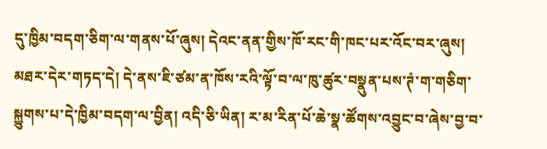དུ་ཁྱིམ་བདག་ཅིག་ལ་གནས་པོ་ཞུས། དེའང་ནན་གྱིས་ཁོ་རང་གི་ཁང་པར་འོང་བར་ཞུས། མཐར་དེར་གཏད་དེ། དེ་ནས་ཇི་ཙམ་ན་ཁོས་རའི་ལྟོ་བ་ལ་ཁུ་ཚུར་བསྣུན་པས་ཊཾ་ག་གཅིག་སྐྱུགས་པ་དེ་ཁྱིམ་བདག་ལ་བྱིན། འདི་ཅི་ཡིན། ར་མ་རིན་པོ་ཆེ་སྣ་ཚོགས་འབྱུང་བ་ཞེས་བྱ་བ་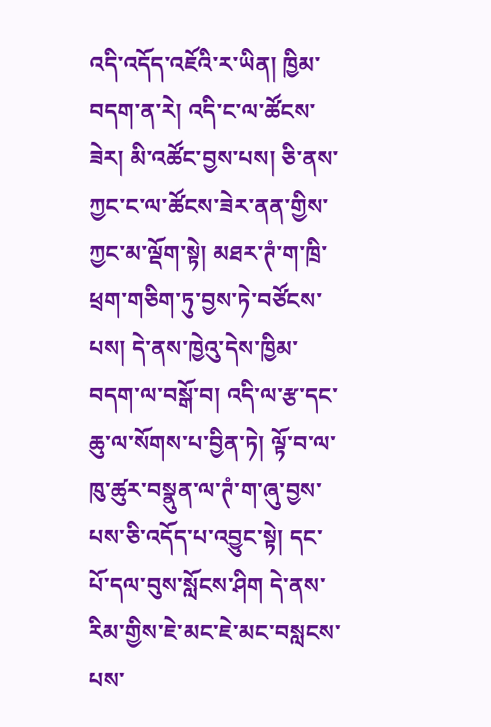འདི་འདོད་འཇོའི་ར་ཡིན། ཁྱིམ་བདག་ན་རེ། འདི་ང་ལ་ཚོངས་ཟེར། མི་འཚོང་བྱས་པས། ཅི་ནས་ཀྱང་ང་ལ་ཚོངས་ཟེར་ནན་གྱིས་ཀྱང་མ་ལྡོག་སྟེ། མཐར་ཊཾ་ག་ཁྲི་ཕྲག་གཅིག་ཏུ་བྱས་ཏེ་བཙོངས་པས། དེ་ནས་ཁྱེའུ་དེས་ཁྱིམ་བདག་ལ་བསྒོ་བ། འདི་ལ་རྩ་དང་ཆུ་ལ་སོགས་པ་བྱིན་ཏེ། ལྟོ་བ་ལ་ཁུ་ཚུར་བསྣུན་ལ་ཊཾ་ག་ཞུ་བྱས་པས་ཅི་འདོད་པ་འབྱུང་སྟེ། དང་པོ་དལ་བུས་སློངས་ཤིག དེ་ནས་རིམ་གྱིས་ཇེ་མང་ཇེ་མང་བསླངས་པས་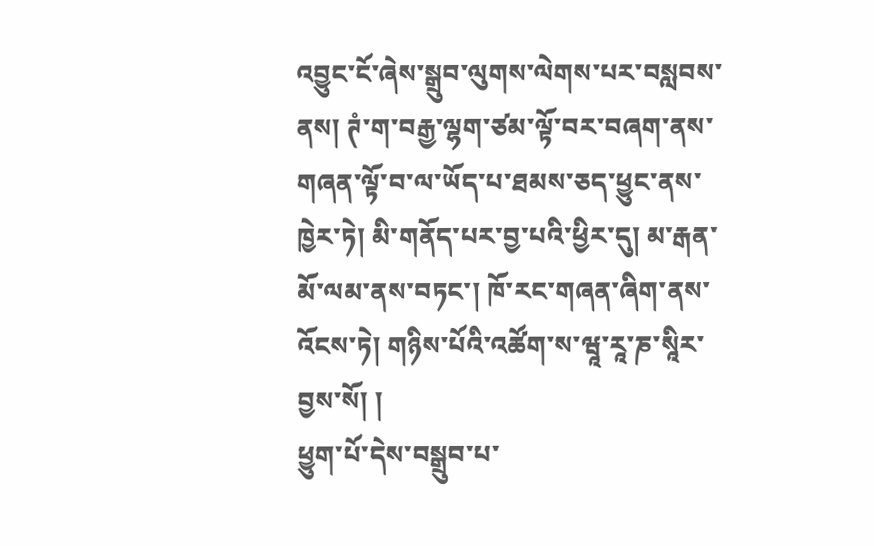འབྱུང་ངོ་ཞེས་སྒྲུབ་ལུགས་ལེགས་པར་བསླབས་ནས། ཊཾ་ག་བརྒྱ་ལྷག་ཙམ་ལྟོ་བར་བཞག་ནས་གཞན་ལྟོ་བ་ལ་ཡོད་པ་ཐམས་ཅད་ཕྱུང་ནས་ཁྱེར་ཏེ། མི་གནོད་པར་བྱ་པའི་ཕྱིར་དུ། མ་རྒན་མོ་ལམ་ནས་བཏང་། ཁོ་རང་གཞན་ཞིག་ནས་འོངས་ཏེ། གཉིས་པོའི་འཚོག་ས་ཝཱ་རཱ་ཎ་སཱིར་བྱས་སོ། །
ཕྱུག་པོ་དེས་བསྒྲུབ་པ་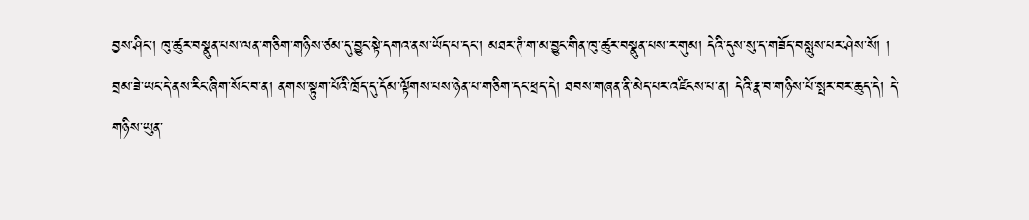བྱས་ཤིང་། ཁུ་ཚུར་བསྣུན་པས་ལན་གཅིག་གཉིས་ཙམ་དུ་བྱུང་སྟེ་དགའ་ནས་ཡོད་པ་དང་། མཐར་ཊཾ་ག་མ་བྱུང་གིན་ཁུ་ཚུར་བསྣུན་པས་ར་གུམ། དེའི་དུས་སུ་ད་གཟོད་བསླུས་པར་ཤེས་སོ། །
བྲམ་ཟེ་ཡང་དེ་ནས་རིང་ཞིག་སོང་བ་ན། ནགས་སྟུག་པོའི་ཁྲོད་དུ་དོམ་ལྟོགས་པས་ཉེན་པ་གཅིག་དང་ཕྲད་དེ། ཐབས་གཞན་ནི་མེད་པར་འཛིངས་པ་ན། དེའི་རྣ་བ་གཉིས་པོ་སྤར་བར་ཆུད་དེ། དེ་གཉིས་ཡུན་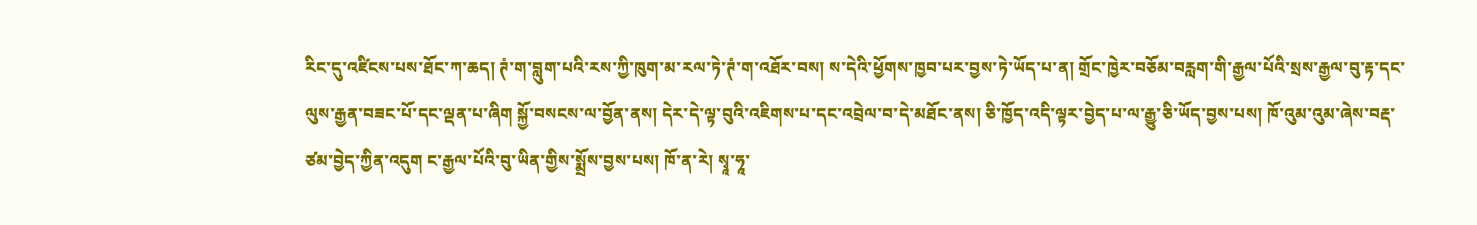རིང་དུ་འཛིངས་པས་ཐོང་ཀ་ཆད། ཊཾ་ག་བླུག་པའི་རས་ཀྱི་ཁུག་མ་རལ་ཏེ་ཊཾ་ག་འཐོར་བས། ས་དེའི་ཕྱོགས་ཁྱབ་པར་བྱས་ཏེ་ཡོད་པ་ན། གྲོང་ཁྱེར་བཅོམ་བརླག་གི་རྒྱལ་པོའི་སྲས་རྒྱལ་བུ་རྟ་དང་ལུས་རྒྱན་བཟང་པོ་དང་ལྡན་པ་ཞིག སྐྱོ་བསངས་ལ་བྱོན་ནས། དེར་དེ་ལྟ་བུའི་འཇིགས་པ་དང་འབྲེལ་བ་དེ་མཐོང་ནས། ཅི་ཁྱོད་འདི་ལྟར་བྱེད་པ་ལ་རྒྱུ་ཅི་ཡོད་བྱས་པས། ཁོ་འུམ་འུམ་ཞེས་བརྡ་ཙམ་བྱེད་ཀྱིན་འདུག ང་རྒྱལ་པོའི་བུ་ཡིན་གྱིས་སྨྲོས་བྱས་པས། ཁོ་ན་རེ། སྭཱ་ཧཱ་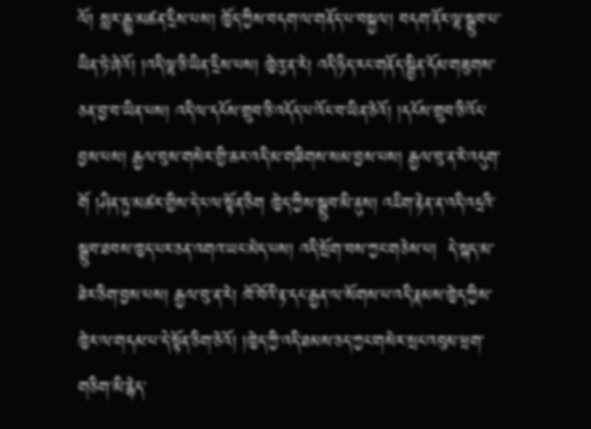ལོ། སླར་རྒྱུ་མཚན་དྲིས་པས། ཁྱོད་ཀྱིས་བདག་ལ་གནོད་པ་བསྐྱལ། བདག་ནོར་ལྷ་སྒྲུབ་པ་ཡིན་ཏེ་ཞེའོ། །འདི་ལྷ་ཅི་ཡིན་དྲིས་པས། ཁྱེའུ་ན་རེ། འདི་ཉིད་རང་གནོད་སྦྱིན་དོམ་གཟུགས་ཅན་བྱ་བ་ཡིན་པས། འདི་ལ་དངོས་གྲུབ་ཅི་འདོད་པ་འོང་བ་ཡིན་ཅེའོ། །དངོས་གྲུབ་ཅི་འོང་བྱས་པས། རྒྱལ་བུས་གསེར་གྱི་ཆར་འདི་མ་གཟིགས་སམ་བྱས་པས། རྒྱལ་བུ་ན་རེ་འདུག་གོ །ཤིན་ཏུ་མཚར་གྱིས་དེ་ང་ལ་སྟོན་ཅིག ཁྱེད་ཀྱིས་སྒྲུབ་མི་ནུས། འཇིག་རྟེན་ན་འདི་འདྲའི་སྒྲུབ་ཐབས་ཁྱད་པར་ཅན་འགའ་ཡང་མེད་པས། འདི་སྲོག་བས་ཀྱང་གཅེས་པ།  དེ་སྐད་མ་ཟེར་ཅིག་བྱས་པས། རྒྱལ་བུ་ན་རེ། ཁོ་བོའི་རྟ་དང་རྒྱན་ལ་སོགས་པ་འདི་རྣམས་ཁྱེད་ཀྱིས་ཁྱེར་ལ་གདམ་པ་དེ་སྟོན་ཅིག་ཅེའོ། །ཁྱེད་ཀྱི་འདི་ཐམས་ཅད་ཀྱང་གསེར་སྲང་འབུམ་ཕྲག་གཅིག་མི་རྙེད་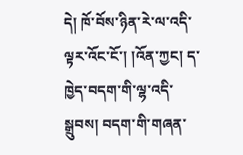དེ། ཁོ་བོས་ཉིན་རེ་ལ་འདི་ལྟར་འོང་ངོ་། །འོན་ཀྱང། ད་ཁྱེད་བདག་གི་ལྷ་འདི་སྒྲུབས། བདག་གི་གཞན་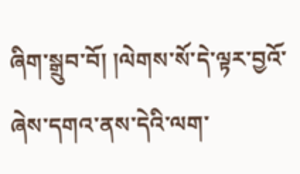ཞིག་སྒྲུབ་བོ། །ལེགས་སོ་དེ་ལྟར་བྱའོ་ཞེས་དགའ་ནས་དེའི་ལག་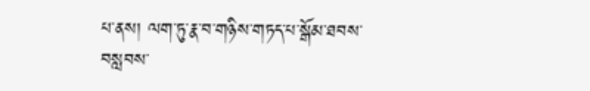པ་ནས། ལག་ཏུ་རྣ་བ་གཉིས་གཏད་པ་སྒོམ་ཐབས་བསླབས་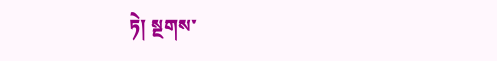ཏེ། སྔགས་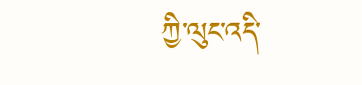ཀྱི་ལུང་འདི་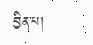བྱིན་པ།